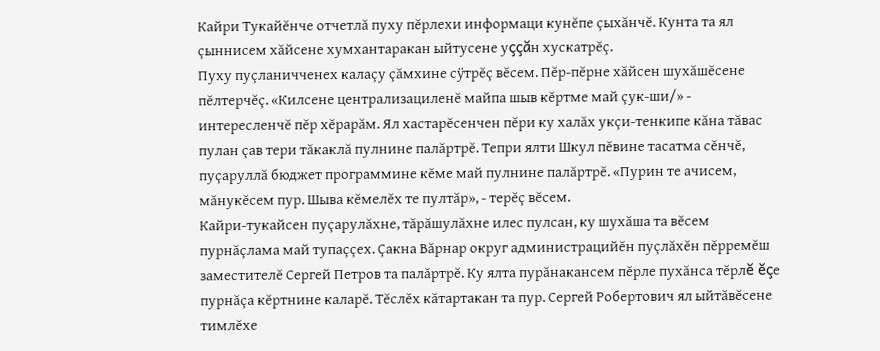Кайри Тукайĕнче отчетлă пуху пĕрлехи информаци кунĕпе çыхăнчĕ. Кунта та ял çыннисем хăйсене хумхантаракан ыйтусене уççăн хускатрĕç.
Пуху пуçланичченех калаçу çăмхине сÿтрĕç вĕсем. Пĕр-пĕрне хăйсен шухăшĕсене пĕлтерчĕç. «Килсене централизациленĕ майпа шыв кĕртме май çук-ши/» - интересленчĕ пĕр хĕрарăм. Ял хастарĕсенчен пĕри ку халăх укçи-тенкипе кăна тăвас пулан çав тери тăкаклă пулнине палăртрĕ. Тепри ялти Шкул пĕвине тасатма сĕнчĕ, пуçаруллă бюджет программине кĕме май пулнине палăртрĕ. «Пурин те ачисем, мăнукĕсем пур. Шыва кĕмелĕх те пултăр», - терĕç вĕсем.
Кайри-тукайсен пуçарулăхне, тăрăшулăхне илес пулсан, ку шухăша та вĕсем пурнăçлама май тупаççех. Çакна Вăрнар округ администрацийĕн пуçлăхĕн пĕрремĕш заместителĕ Сергей Петров та палăртрĕ. Ку ялта пурăнакансем пĕрле пухăнса тĕрлĕ ĕçе пурнăçа кĕртнине каларĕ. Тĕслĕх кăтартакан та пур. Сергей Робертович ял ыйтăвĕсене тимлĕхе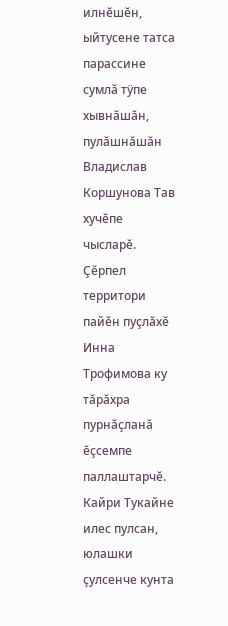илнĕшĕн, ыйтусене татса парассине сумлă тÿпе хывнăшăн, пулăшнăшăн Владислав Коршунова Тав хучĕпе чысларĕ.
Çĕрпел территори пайĕн пуçлăхĕ Инна Трофимова ку тăрăхра пурнăçланă ĕçсемпе паллаштарчĕ. Кайри Тукайне илес пулсан, юлашки çулсенче кунта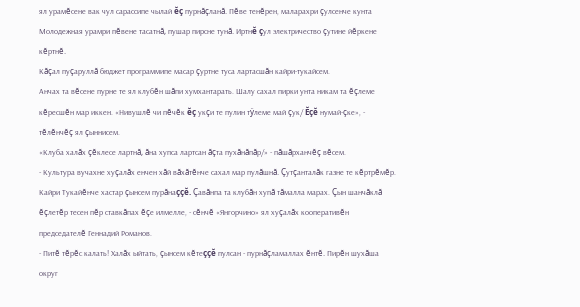ял урамĕсене вак чул сарассипе чылай ĕç пурнăçланă. Пĕве тенĕрен, маларахри çулсенче кунта Молодежная урамри пĕвене тасатнă, пушар пирсне тунă. Иртнĕ çул электричество çутине йĕркене кĕртнĕ.
Кăçал пуçаруллă бюджет программипе масар çуртне туса лартасшăн кайри-тукайсем.
Анчах та вĕсене пурне те ял клубĕн шăпи хумхантарать. Шалу сахал пирки унта никам та ĕçлеме кĕресшĕн мар иккен. «Нивушлĕ чи пĕчĕк ĕç укçи те пулин тÿлеме май çук/ Ĕçĕ нумай-çке», - тĕлĕнчĕç ял çыннисем.
«Клуба халăх çĕклесе лартнă, ăна хупса лартсан ăçта пухăнăпăр/» - пăшăрханчĕç вĕсем.
- Культура вучахне хуçалăх енчен хăй вăхăтĕнче сахал мар пулăшнă. Çутçанталăк газне те кĕртрĕмĕр. Кайри Тукайĕнче хастар çынсем пурăнаççĕ. Çавăнпа та клубăн хупă тăмалла марах. Çын шанчăклă ĕçлетĕр тесен пĕр ставкăпах ĕçе илмелле, - сĕнчĕ «Янгорчино» ял хуçалăх кооперативĕн председателĕ Геннадий Романов.
- Питĕ тĕрĕс калать! Халăх ыйтать, çынсем кĕтеççĕ пулсан - пурнăçламаллах ĕнтĕ. Пирĕн шухăша округ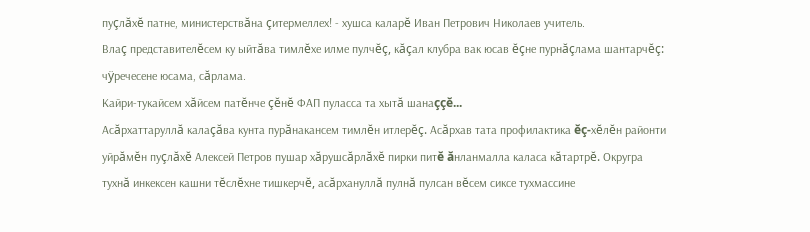пуçлăхĕ патне, министерствăна çитермеллех! - хушса каларĕ Иван Петрович Николаев учитель.
Влаç представителĕсем ку ыйтăва тимлĕхе илме пулчĕç, кăçал клубра вак юсав ĕçне пурнăçлама шантарчĕç: чÿречесене юсама, сăрлама.
Кайри-тукайсем хăйсем патĕнче çĕнĕ ФАП пуласса та хытă шанаççĕ...
Асăрхаттаруллă калаçăва кунта пурăнакансем тимлĕн итлерĕç. Асăрхав тата профилактика ĕç-хĕлĕн районти уйрăмĕн пуçлăхĕ Алексей Петров пушар хăрушсăрлăхĕ пирки питĕ ăнланмалла каласа кăтартрĕ. Округра тухнă инкексен кашни тĕслĕхне тишкерчĕ, асăрхануллă пулнă пулсан вĕсем сиксе тухмассине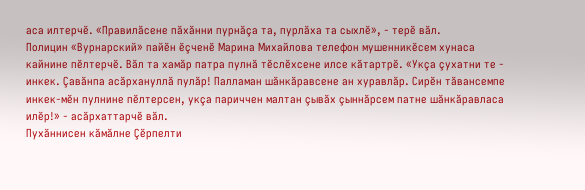аса илтерчĕ. «Правилăсене пăхăнни пурнăçа та, пурлăха та сыхлĕ», - терĕ вăл.
Полицин «Вурнарский» пайĕн ĕçченĕ Марина Михайлова телефон мушенникĕсем хунаса кайнине пĕлтерчĕ. Вăл та хамăр патра пулнă тĕслĕхсене илсе кăтартрĕ. «Укçа çухатни те - инкек. Çавăнпа асăрхануллă пулăр! Палламан шăнкăравсене ан хуравлăр. Сирĕн тăвансемпе инкек-мĕн пулнине пĕлтерсен, укçа париччен малтан çывăх çыннăрсем патне шăнкăравласа илĕр!» - асăрхаттарчĕ вăл.
Пухăннисен кăмăлне Çĕрпелти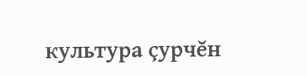культура çурчĕн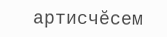артисчĕсем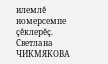илемлĕ номерсемпе çĕклерĕç.
Светлана ЧИКМЯКОВА